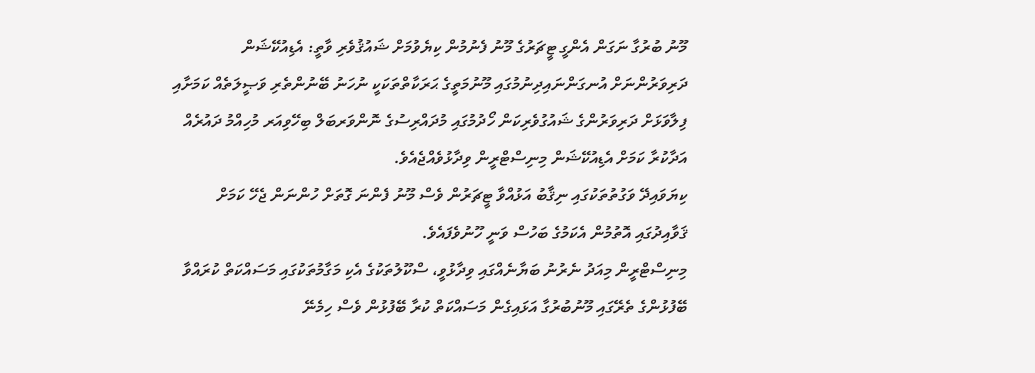މޫނު ބުރުގާ ނަގަން އެންގީ ޓީޗަރުގެ މޫނު ފެނުމުން ކިޔެވުމަށް ޝައުޤުވެރި ވާތީ: އެޑިއުކޭޝަން
ދަރިވަރުންނަށް އުނގަންނައިދިނުމުގައި މޫނުމަތީގެ ޙަރަކާތްތަކަކީ ނުހަނު ބޭނުންތެރި ވަޞީލަތެއް ކަމަށާއި ފިލާވަޅަށް ދަރިވަރުންގެ ޝައުގުވެރިކަން ހޯދުމުގައި މުދައްރިސުގެ ނޮންވަރބަލް ބިހޭވިއަރ މުހިއްމު ދައުރެއް އަދާކުރާ ކަމަށް އެޑިއުކޭޝަން މިނިސްޓްރީން ވިދާޅުވެއްޖެއެވެ.
ކިޔަވައިދޭ ވަގުތުތަކުގައި ނިޤާބު އަޅުއްވާ ޓީޗަރުން ވެސް މޫނު ފެންނަ ގޮތަށް ހުންނަން ޖެހޭ ކަމަށް ޤަވާއިދުގައި އޮތުމުން އެކަމުގެ ބަހުސް ވަނީ ހޫނުވެފައެވެ.
މިނިސްޓްރީން މިއަދު ނެރުނު ބަޔާނެއްގައި ވިދާޅުވީ، ސްކޫލުތަކުގެ އެކި މަގާމުތަކުގައި މަސައްކަތް ކުރައްވާ ބޭފުޅުންގެ ތެރޭގައި މޫނުބުރުގާ އަޅައިގެން މަސައްކަތް ކުރާ ބޭފުޅުން ވެސް ހިމެނޭ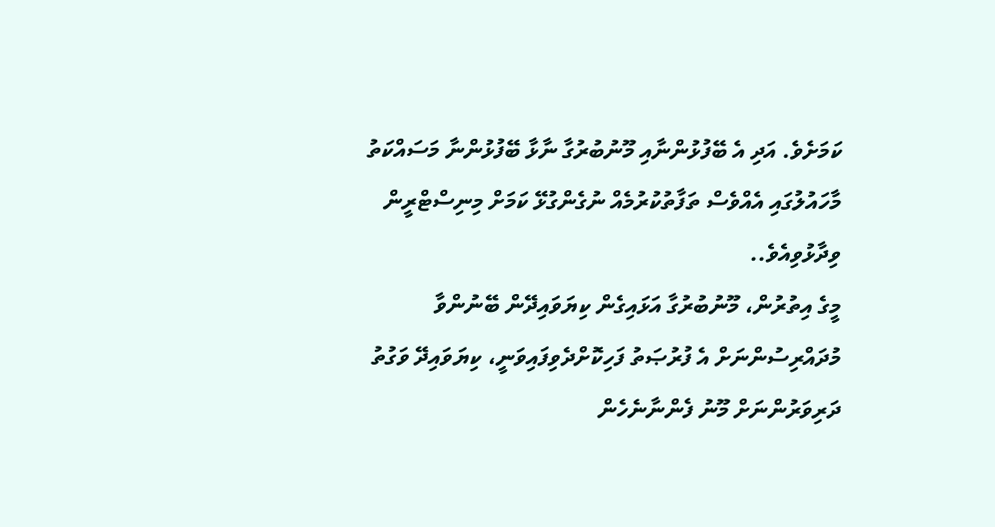ކަމަށެވެ. އަދި އެ ބޭފުޅުންނާއި މޫނުބުރުގާ ނާޅާ ބޭފުޅުންނާ މަސައްކަތު މާހައުލުގައި އެއްވެސް ތަފާތުކުރުމެއް ނުގެންގުޅޭ ކަމަށް މިނިސްޓްރީން ވިދާޅުވިއެވެ..
މީގެ އިތުރުން، މޫނުބުރުގާ އަޅައިގެން ކިޔަވައިދޭން ބޭނުންވާ މުދައްރިސުންނަށް އެ ފުރުޞަތު ފަހިކޮށްދެވިފައިވަނީ، ކިޔަވައިދޭ ވަގުތު ދަރިވަރުންނަށް މޫނު ފެންނާނެހެން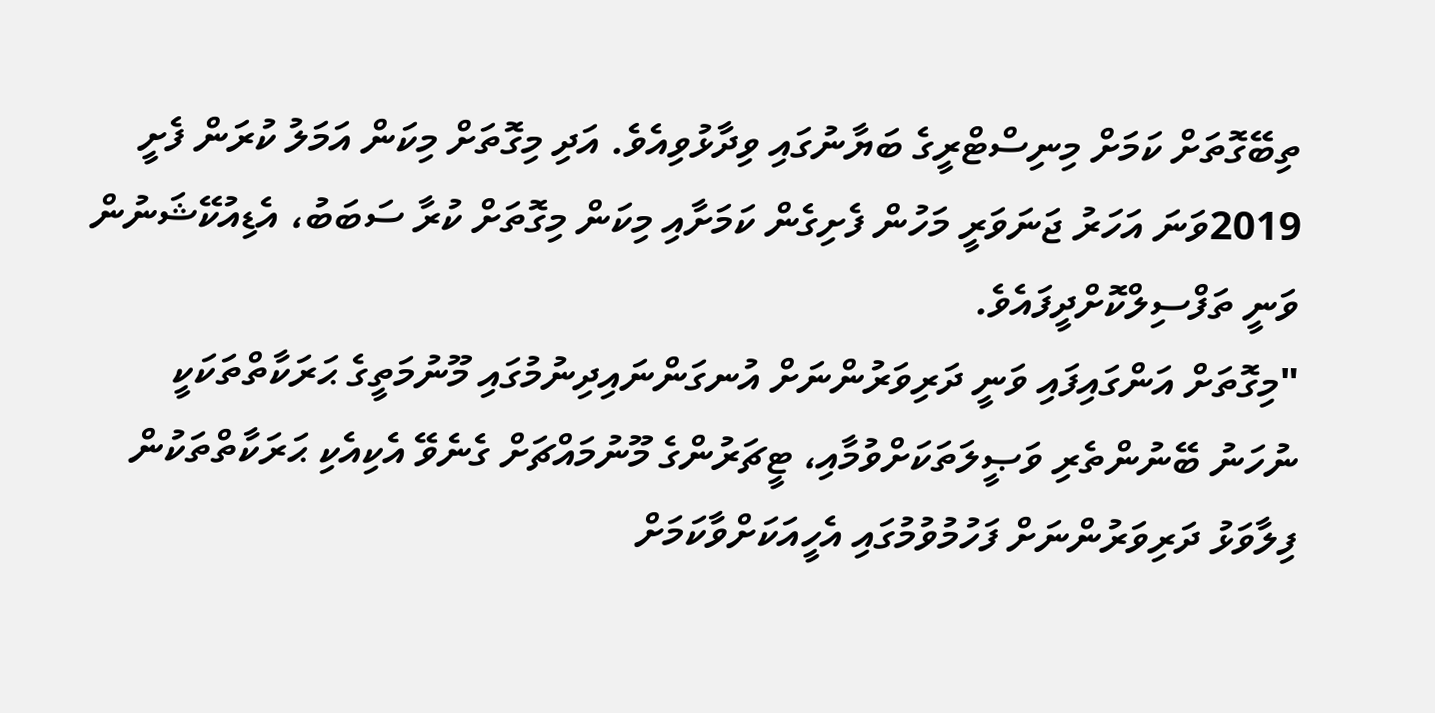ތިބޭގޮތަށް ކަމަށް މިނިސްޓްރީގެ ބަޔާނުގައި ވިދާޅުވިއެވެ. އަދި މިގޮތަށް މިކަން އަމަލު ކުރަން ފެށީ 2019ވަނަ އަހަރު ޖަނަވަރީ މަހުން ފެށިގެން ކަމަށާއި މިކަން މިގޮތަށް ކުރާ ސަބަބު، އެޑިއުކޭޝަނުން ވަނީ ތަފްސިލްކޮށްދީފައެވެ.
"މިގޮތަށް އަންގައިފައި ވަނީ ދަރިވަރުންނަށް އުނގަންނައިދިނުމުގައި މޫނުމަތީގެ ޙަރަކާތްތަކަކީ ނުހަނު ބޭނުންތެރި ވަޞީލަތަކަށްވުމާއި، ޓީޗަރުންގެ މޫނުމައްޗަށް ގެނެވޭ އެކިއެކި ޙަރަކާތްތަކުން ފިލާވަޅު ދަރިވަރުންނަށް ފަހުމުވުމުގައި އެހީއަކަށްވާކަމަށް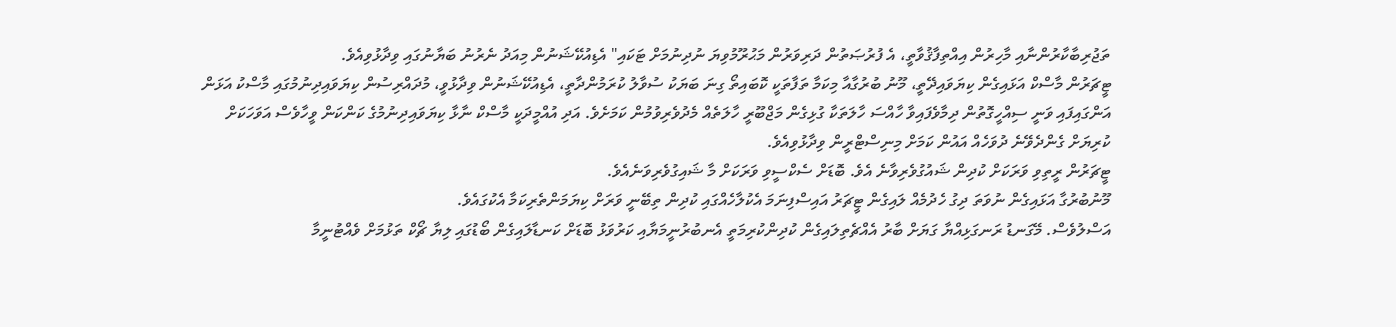ތަޖުރިބާކާރުންނާއި މާހިރުން އިއްތިފާޤުވާތީ، އެ ފުރުޞަތުން ދަރިވަރުން މަޙުރޫމުވިޔަ ނުދިނުމަށް ޓަކައި" އެޑިއުކޭޝަނުން މިއަދު ނެރުނު ބަޔާނުގައި ވިދާޅުވިއެވެ.
ޓީޗަރުން މާސްކް އަޅައިގެން ކިޔަވައިދޭތީ، މޫނު ބުރުގާއާ މިކަމާ ތަފާތަކީ ކޮބައިތޯ ގިނަ ބަޔަކު ސުވާލު ކުރަމުންދާތީ، އެޑިއުކޭޝަނުން ވިދާޅުވީ، މުދައްރިސުން ކިޔަވައިދިނުމުގައި މާސްކު އަޅަން އަންގައިފައި ވަނީ ސިއްހީގޮތުން ދިމާވެފައިވާ ހާއްސަ ހާލަތަކާ ގުޅިގެން މަޖްބޫރީ ހާލަތެއް މެދުވެރިވުމުން ކަމަށެވެ. އަދި އުއްމީދަކީ މާސްކް ނާޅާ ކިޔަވައިދިނުމުގެ ކަންކަން ވީހާވެސް އަވަހަކަށް ކުރިޔަށް ގެންދެވޭނެ ދުވަހެއް އައުން ކަމަށް މިނިސްޓްރީން ވިދާޅުވިއެވެ.
ޓީޗަރުން ރީތިވި ވަރަކަށް ކުދިން ޝައުގުވެރިވާނެ އެވެ. ބޮޑަށް ސެކްސީވި ވަރަކަށް މާ ޝައިގުވެރިވަނެއެވެ.
މޫނުބުރުގާ އަޅައިގެން ނުވަތަ ދިގު ހެދުމެއް ލައިގެން ޓީޗަރު އައިސްފިނަމަ އެކުލާހެއްގައި ކުދިން ތިބޭނީ ވަރަށް ކިޔަމަންތެރިކަމާ އެކުގައެވެ.
އަސްލުވެސް. މޭގަނޑު ރަނގަޅިއްޔާ ގަޔަށް ބާރު އެއްޗެތިލައިގެން ކުދިންކުރިމަތީ އެނބުރުނީމަޔާއި ކަރުވަޅު ބޮޑަށް ކަނޑާލައިގެން ބޯޑުގައި ލިޔާ ޗޯކް ތަޅުމަށް ވެއްޓުނީމާ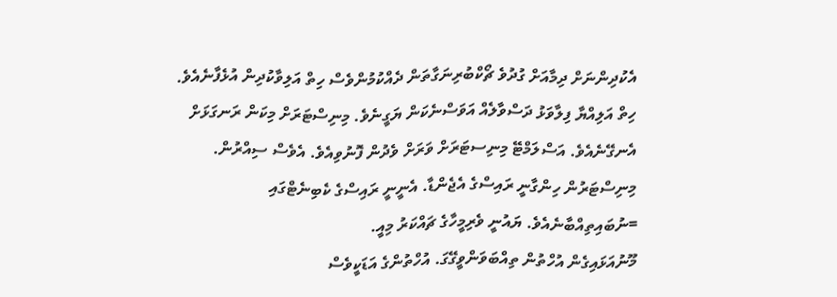އެކުދިންނަށް ދިމާއަށް ގުދުވެ ޗޯކްބުރިނަގާތަން ދެއްކުމުންވެސް ހިތް އަލިވާކުދިން އުޅެފާނެއެވެ. ހިތް އަލިއްޔާ ފިލާވަޅު ދަސްވާލެއް އަވަސްނެކަން ޔަގީނެވެ. މިނިސްޓަރަށް މިކަން ރަނގަޅަށް އެނގޭނެއެވެ. އަސްލަމްޓޭ މިނިސޓަރަށް ވަރަށް ވެދުން ފޮނުވިއެވެ. އެވެސް ސިއްރުން. މިނިސްޓަރުން ހިންގާނީ ރައިސްގެ އެޖެންޑާ. އެނީނީ ރައިސްގެ ކެބިނެޓްގައި =ނުބައިތިއްބާނެއެވެ. ޔައުނީ ވެރިމީހާގެ ޗައްކަރު މިއީ.
މޫނުއަޅައިގެން އުހްތުން ތިއްބަވަންވީގޭގަ. އުހްތުންގެ އަޑަކީވެސް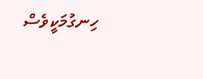ހިނގުމަކީވެސް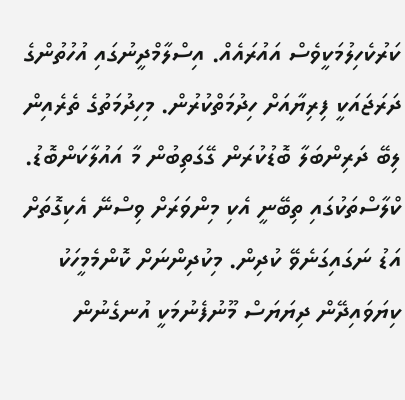ކަރުކެހިލުމަކީވެސް އައުރައެއް. އިސްލާމްދީނުގައި އުހުތުންގެ ދަރަޖައަކީ ފިރިޔާއަށް ހިދުމަތްކުރުން. މިހިދުމަތުގެ ތެރެއިން ލިބޭ ދަރިންބަލާ ބޮޑުކުރަން ގޭގަތިބުން މާ އައުލާކަންބޮޑު. ކްލާސްތަކުގައި ތިބޭނީ އެކި މިންވަރަށް ވިސްނޭ އެކިގޮތަށް އަޑު ނަގައިގަނެވޭ ކުދިން. މިކުދިންނަށް ކޮންމެމީހަކު ކިޔަވައިދޭން ދިޔަޔަސް މޫނުފެނުމަކީ އުނގެނުން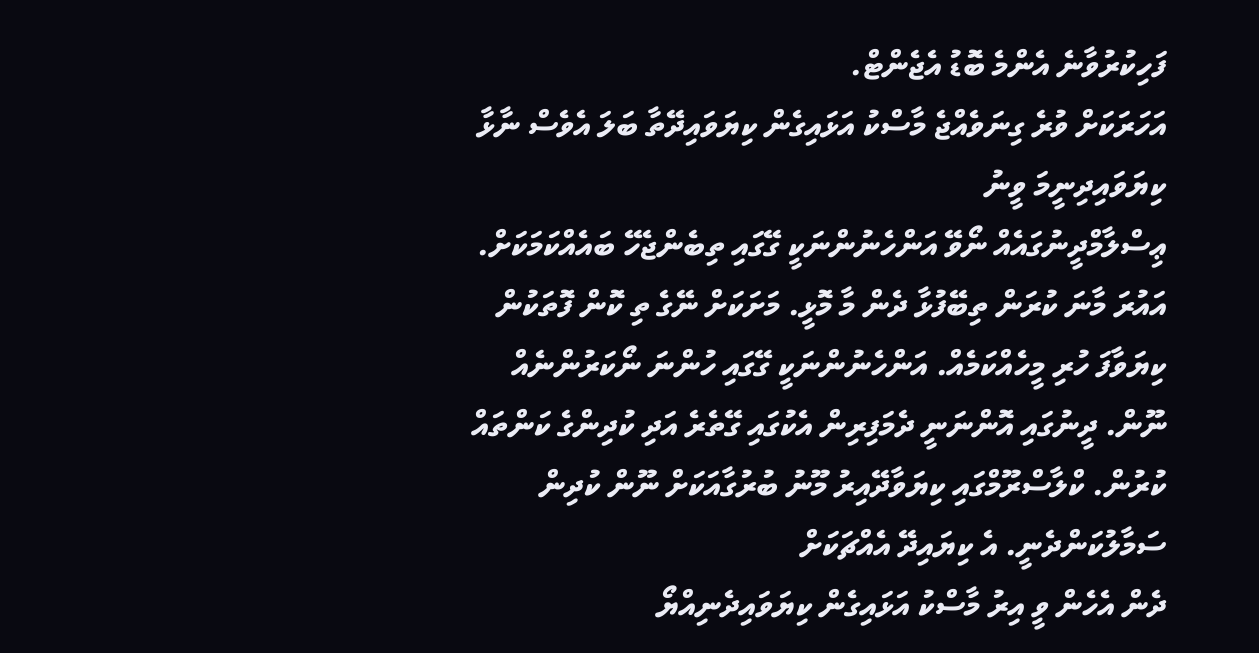ފަހިކުރުވާނެ އެންމެ ބޮޑު އެޖެންޓް.
އަހަރަކަށް ވުރެ ގިނަވެއްޖެ މާސްކު އަޅައިގެން ކިޔަވައިދޭތާ ބަލަ އެވެސް ނާޅާ ކިޔަވައިދިނީމަ ވީނު
ޢިސްލާމްދީނުގައެއް ނޯވޭ އަންހެނުންނަކީ ގޭގައި ތިބެންޖެހޭ ބައެއްކަމަކަށް. އައުރަ މާނަ ކުރަން ތިބޭފުޅާ ދެން މާ މޮޅީ. މަށަކަށް ނޭގެ ތި ކޮން ފޮތަކުން ކިޔަވާފަ ހުރި މީހެއްކަމެއް. އަންހެނުންނަކީ ގޭގައި ހުންނަ ނޯކަރުންނެއް ނޫން. ދީނުގައި އޮންނަނީ ދެމަފިރިން އެކުގައި ގޭތެރެ އަދި ކުދިންގެ ކަންތައް ކުރުން. ކްލާސްރޫމްގައި ކިޔަވާދޭއިރު މޫނު ބުރުގާއަކަށް ނޫން ކުދިން ސަމާލުކަންދެނީ. އެ ކިޔައިދޭ އެއްޗަކަށް
ދެން އެހެން ވީ އިރު މާސްކު އަޅައިގެން ކިޔަވައިދެނިއްޔޯ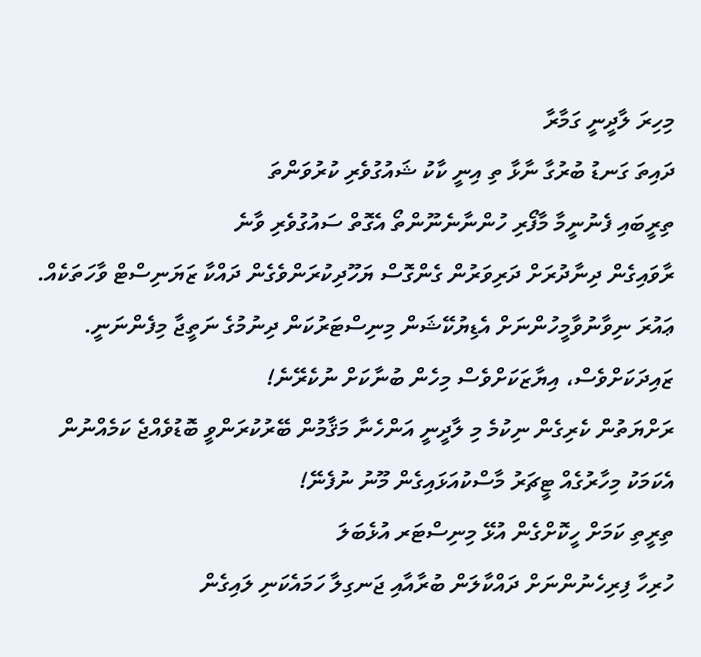މިހިރަ ލާދީނީ ގަމާރާ
ދައިތަ ގަނޑު ބުރުގާ ނާޅާ ތި އިނީ ކާކު ޝައުގުވެރި ކުރުވަންތަ
ތިރީބައި ފެނުނީމާ މާފޯރި ހުންނާނެނޫންތޯ އެގޮތް ސައުގުވެރި ވާނެ
ރާވައިގެން ދިނާދުރަށް ދަރިވަރުން ގެންގޮސް ޔަހޫދިކުރަންވެގެން ދައްކާ ޒަޔަނިސްޓް ވާހަތަކެއް. ޢައުރަ ނިވާނުވާމީހުންނަށް އެޑިޔުކޭޝަން މިނިސްޓަރުކަން ދިނުމުގެ ނަތީޖާ މިފެންނަނީ. ޒައިދަކަށްވެސް، އިޔާޒަކަށްވެސް މިހެން ބުނާކަށް ނުކެރޭނެ!
ރަށްޔަތުން ކެރިގެން ނިކުމެ މި ލާދީނީ އަންހެނާ މަޤާމުން ބޭރުކުރަންވީ ބޮޑުވެއްޖެ ކަމެއްނުން
އެކަމަކު މިހާރުގެއް ޓީޗަރު މާސްކުއަޅައިގެން މޫނު ނުފެނޭ!
ތިރީތި ކަމަށް ހީކޮށްގެން އުޅޭ މިނިސްޓަރ އުޅެބަލަ
ހުރިހާ ފިރިހެނުންނަށް ދައްކާލަން ބުރާއާއި ޖަނގިލާ ހަމައެކަނި ލައިގެން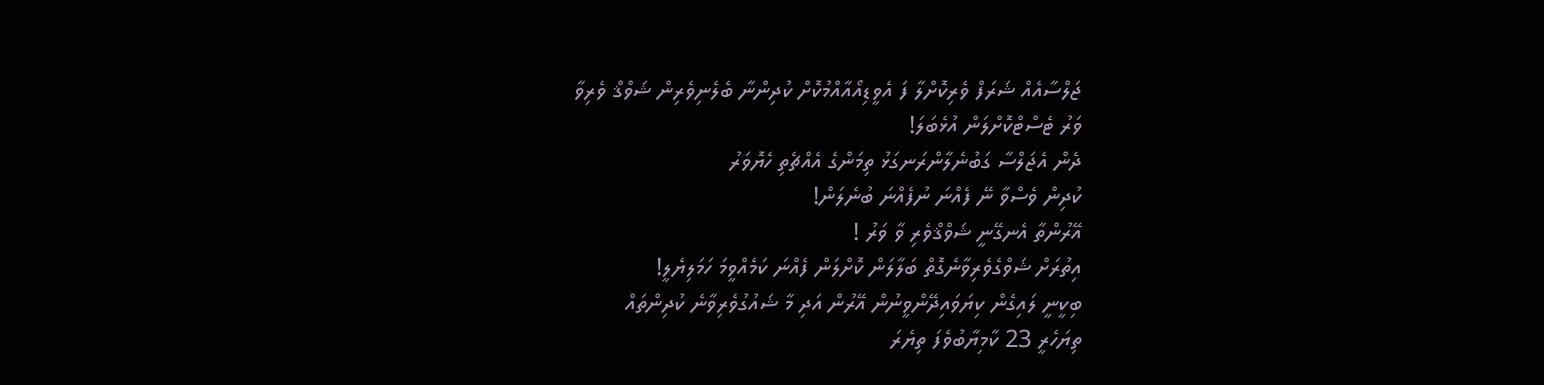ޖަލްސާއެއް ޝަރަފް ވެރިކޮށްލާ ފަ އެވީޑިއޯއާއްމުކޮށް ކުދިންނާ ބެލެނިވެރިން ޝަވްޤް ވެރިވާ
ވަރު ޓެސްޓްކޮށްލަން އުޅެބަލަ!
ދެން އެޖަލްސާ ގަބުނެލާންރަނގަޅު ތިމަންގެ އެއްޗެތި ހެޔޮވަރު
ކުދިން ވެސްވާ ނޭ ފެއްނަ ނުފެއްނަ ބުނެލަން!
އޭރުންތާ އެނގޭނީ ޝަވްޤްވެރި ވާ ވަރު !
އިތުރަށް ޝަވްގެވެރިވާނެގޮތް ބަލާލަން ކޮށްލަން ފެއްނަ ކަމެއްވީމަ ހަމަލިޔެލީ!
ބިކީނީ ލައިގެން ކިޔަވައިދޭންވީނުން އޭރުން އަދި މާ ޝައުގުވެރިވާނެ ކުދިންތައް
ތިޔަހެރީ 23 ކާމިޔާބުވެފަ ތިޔެރަ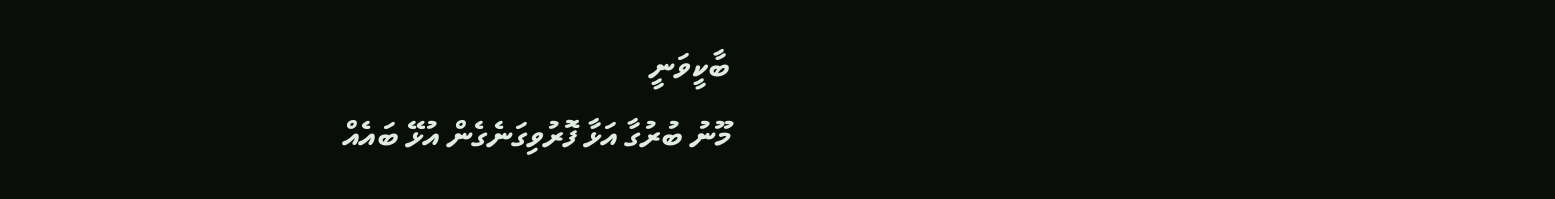ބާކީވަނީ
މޫނު ބުރުގާ އަޅާ ފޮރުވިގަނެގެން އުޅޭ ބައެއް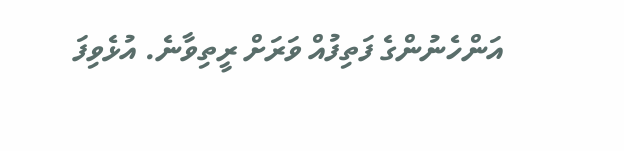އަންހެނުންގެ ފަތިފުއް ވަރަށް ރީތިވާނެ. އުޅެވިފަ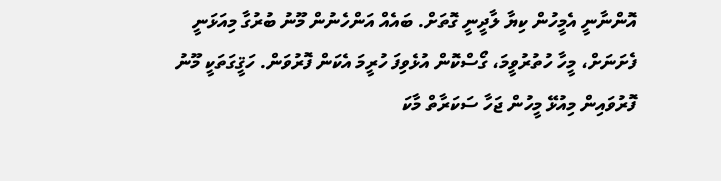އޮންނާނީ އެމީހުން ކިޔާ ލާދީނީ ގޮތަށް. ބައެއް އަންހެނުން މޫނު ބުރުގާ މިއަޅަނީ ފެށަނަށް، މީހާ ހުތުރުވީމަ، ގޯސްކޮން އުޅެވިފަ ހުރީމަ އެކަން ފޮރުވަން. ހަޤީގަތަކީ މޫނު ފޮރުވައިން މިއުޅޭ މީހުން ޖަހާ ސަކަރާތް މާކަ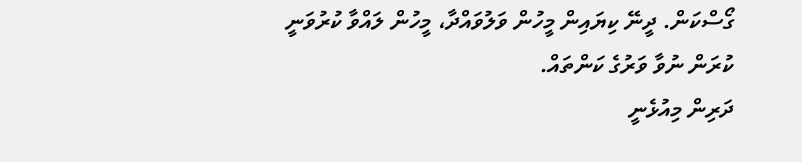ގޯސްކަން. ދީނޭ ކިޔައިން މީހުން ވަލުވައްދާ، މީހުން ލައްވާ ކުރުވަނީ ކުރަން ނުވާ ވަރުގެ ކަންތައް.
ދަރިން މިއުޅެނީ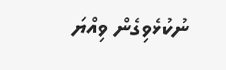ނުކުޅެވިގެން ވިއްޔަ